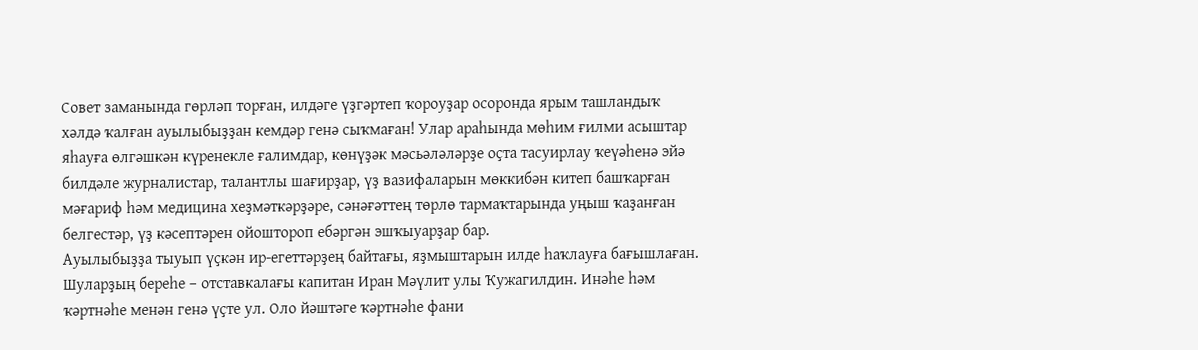Совет заманында гөрләп торған, илдәге үҙгәртеп ҡороуҙар осоронда ярым ташландыҡ хәлдә ҡалған ауылыбыҙҙан кемдәр генә сыҡмаған! Улар араһында мөһим ғилми асыштар яһауға өлгәшкән күренекле ғалимдар, көнүҙәк мәсьәләләрҙе оҫта тасуирлау ҡеүәһенә эйә билдәле журналистар, талантлы шағирҙар, үҙ вазифаларын мөккибән китеп башҡарған мәғариф һәм медицина хеҙмәткәрҙәре, сәнәғәттең төрлө тармаҡтарында уңыш ҡаҙанған белгестәр, үҙ кәсептәрен ойоштороп ебәргән эшҡыуарҙар бар.
Ауылыбыҙҙа тыуып үҫкән ир-егеттәрҙең байтағы, яҙмыштарын илде һаҡлауға бағышлаған. Шуларҙың береһе – отставкалағы капитан Иран Мәүлит улы Ҡужагилдин. Инәһе һәм ҡәртнәһе менән генә үҫте ул. Оло йәштәге ҡәртнәһе фани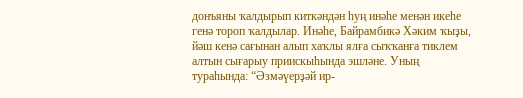донъяны ҡалдырып киткәндән һуң инәһе менән икеһе генә тороп ҡалдылар. Инәһе, Байрамбикә Хәким ҡыҙы, йәш кенә сағынан алып хаҡлы ялға сыҡҡанға тиклем алтын сығарыу приискыһында эшләне. Уның тураһында: “Әзмәүерҙәй ир-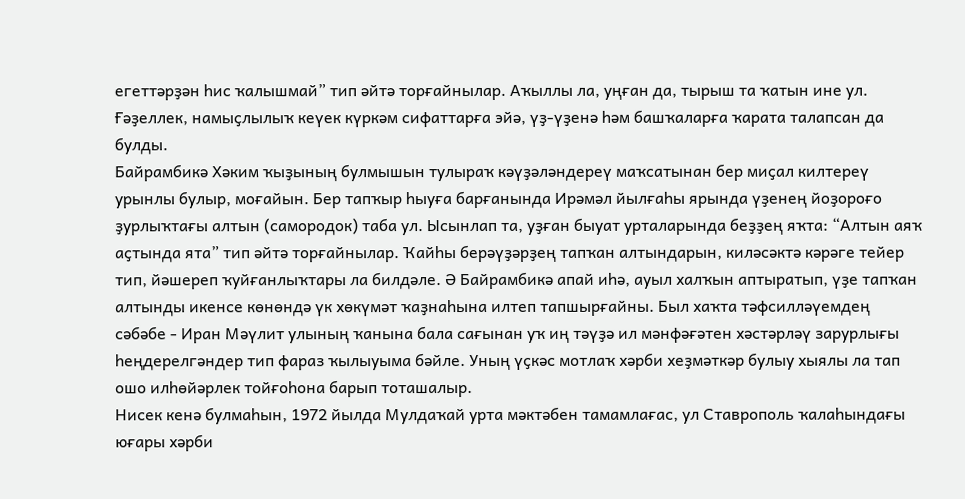егеттәрҙән һис ҡалышмай” тип әйтә торғайнылар. Аҡыллы ла, уңған да, тырыш та ҡатын ине ул. Ғәҙеллек, намыҫлылыҡ кеүек күркәм сифаттарға эйә, үҙ-үҙенә һәм башҡаларға ҡарата талапсан да булды.
Байрамбикә Хәким ҡыҙының булмышын тулыраҡ кәүҙәләндереү маҡсатынан бер миҫал килтереү урынлы булыр, моғайын. Бер тапҡыр һыуға барғанында Ирәмәл йылғаһы ярында үҙенең йоҙороғо ҙурлыҡтағы алтын (самородок) таба ул. Ысынлап та, уҙған быуат урталарында беҙҙең яҡта: “Алтын аяҡ аҫтында ята” тип әйтә торғайнылар. Ҡайһы берәүҙәрҙең тапҡан алтындарын, киләсәктә кәрәге тейер тип, йәшереп ҡуйғанлыҡтары ла билдәле. Ә Байрамбикә апай иһә, ауыл халҡын аптыратып, үҙе тапҡан алтынды икенсе көнөндә үк хөкүмәт ҡаҙнаһына илтеп тапшырғайны. Был хаҡта тәфсилләүемдең сәбәбе - Иран Мәүлит улының ҡанына бала сағынан уҡ иң тәүҙә ил мәнфәғәтен хәстәрләү зарурлығы һеңдерелгәндер тип фараз ҡылыуыма бәйле. Уның үҫкәс мотлаҡ хәрби хеҙмәткәр булыу хыялы ла тап ошо илһөйәрлек тойғоһона барып тоташалыр.
Нисек кенә булмаһын, 1972 йылда Мулдаҡай урта мәктәбен тамамлағас, ул Ставрополь ҡалаһындағы юғары хәрби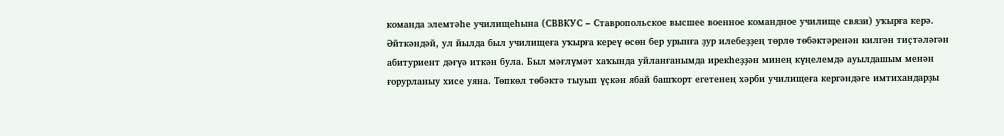команда элемтәһе училищеһына (СВВКУС – Ставропольское высшее военное командное училище связи) уҡырға керә. Әйткәндәй, ул йылда был училищеға уҡырға кереү өсөн бер урынға ҙур илебеҙҙең төрлө төбәктәренән килгән тиҫтәләгән абитуриент дәғүә иткән була. Был мәғлүмәт хаҡында уйланғанымда ирекһеҙҙән минең күңелемдә ауылдашым менән ғорурланыу хисе уяна. Төпкөл төбәктә тыуып үҫкән ябай башҡорт егетенең хәрби училищеға кергәндәге имтихандарҙы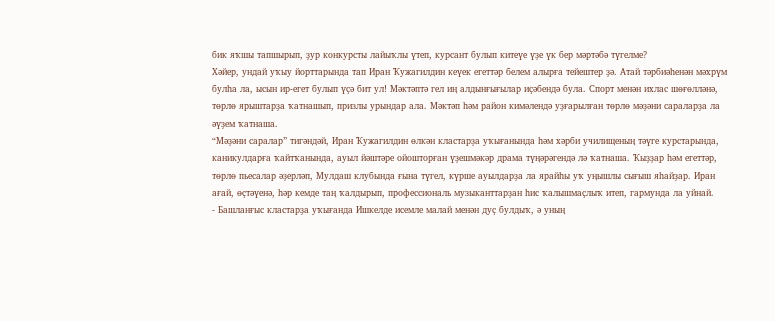бик яҡшы тапшырып, ҙур конкурсты лайыҡлы үтеп, курсант булып китеүе үҙе үк бер мәртәбә түгелме?
Хәйер, ундай уҡыу йорттарында тап Иран Ҡужагилдин кеүек егеттәр белем алырға тейештер ҙә. Атай тәрбиәһенән мәхрүм булһа ла, ысын ир-егет булып үҫә бит ул! Мәктәптә гел иң алдынғығылар иҫәбендә була. Спорт менән ихлас шөғөлләнә, төрлө ярыштарҙа ҡатнашып, призлы урындар ала. Мәктәп һәм район кимәлендә уҙғарылған төрлө мәҙәни сараларҙа ла әүҙем ҡатнаша.
“Мәҙәни саралар” тигәндәй, Иран Ҡужагилдин өлкән кластарҙа уҡығанында һәм хәрби училищеның тәүге курстарында, каникулдарға ҡайтҡанында, ауыл йәштәре ойошторған үҙешмәкәр драма түңәрәгендә лә ҡатнаша. Ҡыҙҙар һәм егеттәр, төрлө пьесалар әҙерләп, Мулдаш клубында ғына түгел, күрше ауылдарҙа ла ярайһы уҡ уңышлы сығыш яһайҙар. Иран ағай, өҫтәүенә, һәр кемде таң ҡалдырып, профессиональ музыканттарҙан һис ҡалышмаҫлыҡ итеп, гармунда ла уйнай.
- Башланғыс кластарҙа уҡығанда Ишкелде исемле малай менән дуҫ булдыҡ, ә уның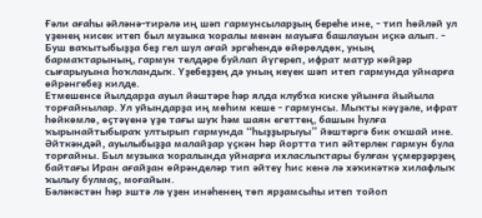Ғәли ағаһы әйләнә-тирәлә иң шәп гармунсыларҙың береһе ине, - тип һөйләй ул үҙенең нисек итеп был музыка ҡоралы менән мауыға башлауын иҫкә алып. - Буш ваҡытыбыҙҙа беҙ гел шул ағай эргәһендә өйөрөлдөк, уның бармаҡтарының, гармун телдәре буйлап йүгереп, ифрат матур көйҙәр сығарыуына һоҡландыҡ. Үҙебеҙҙең дә уның кеүек шәп итеп гармунда уйнарға өйрәнгебеҙ килде.
Етмешенсе йылдарҙа ауыл йәштәре һәр ялда клубҡа киске уйынға йыйыла торғайнылар. Ул уйындарҙа иң мөһим кеше - гармунсы. Мыҡты кәүҙәле, ифрат һөйкөмлө, өҫтәүенә үҙе тағы шуҡ һәм шаян егеттең, башын һулға ҡырынайтыбыраҡ ултырып гармунда “һыҙҙырыуы” йәштәргә бик оҡшай ине.
Әйткәндәй, ауылыбыҙҙа малайҙар үҫкән һәр йортта тип әйтерлек гармун була торғайны. Был музыка ҡоралында уйнарға ихласлыҡтары булған үҫмерҙәрҙең байтағы Иран ағайҙан өйрәнделәр тип әйтеү һис кенә лә хәҡикәткә хилафлыҡ ҡылыу булмаҫ, моғайын.
Бәләкәстән һәр эштә лә үҙен инәһенең төп ярҙамсыһы итеп тойоп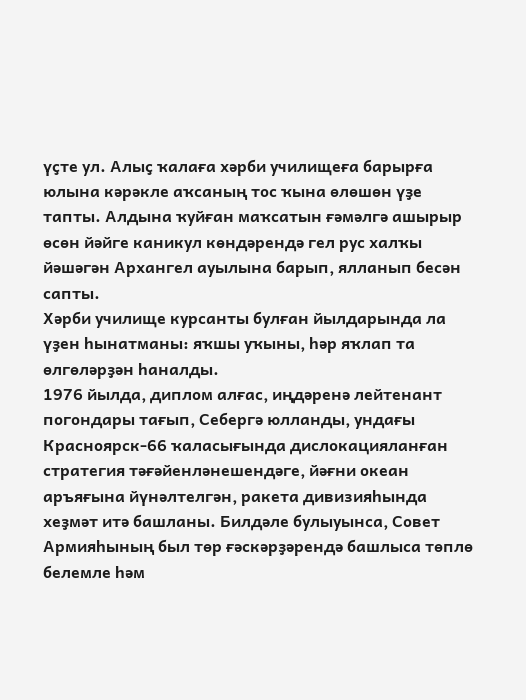үҫте ул. Алыҫ ҡалаға хәрби училищеға барырға юлына кәрәкле аҡсаның тос ҡына өлөшөн үҙе тапты. Алдына ҡуйған маҡсатын ғәмәлгә ашырыр өсөн йәйге каникул көндәрендә гел рус халҡы йәшәгән Архангел ауылына барып, ялланып бесән сапты.
Хәрби училище курсанты булған йылдарында ла үҙен һынатманы: яҡшы уҡыны, һәр яҡлап та өлгөләрҙән һаналды.
1976 йылда, диплом алғас, иңдәренә лейтенант погондары тағып, Себергә юлланды, ундағы Красноярск-66 ҡаласығында дислокацияланған стратегия тәғәйенләнешендәге, йәғни океан аръяғына йүнәлтелгән, ракета дивизияһында хеҙмәт итә башланы. Билдәле булыуынса, Совет Армияһының был төр ғәскәрҙәрендә башлыса төплө белемле һәм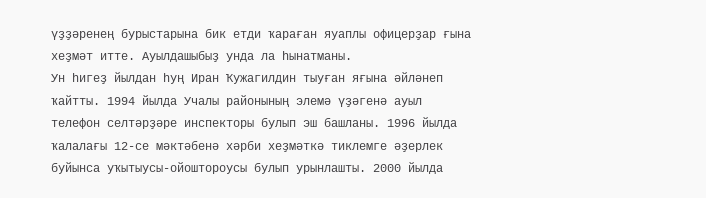үҙҙәренең бурыстарына бик етди ҡараған яуаплы офицерҙар ғына хеҙмәт итте. Ауылдашыбыҙ унда ла һынатманы.
Ун һигеҙ йылдан һуң Иран Ҡужагилдин тыуған яғына әйләнеп ҡайтты. 1994 йылда Учалы районының элемә үҙәгенә ауыл телефон селтәрҙәре инспекторы булып эш башланы. 1996 йылда ҡалалағы 12-се мәктәбенә хәрби хеҙмәткә тиклемге әҙерлек буйынса уҡытыусы-ойоштороусы булып урынлашты. 2000 йылда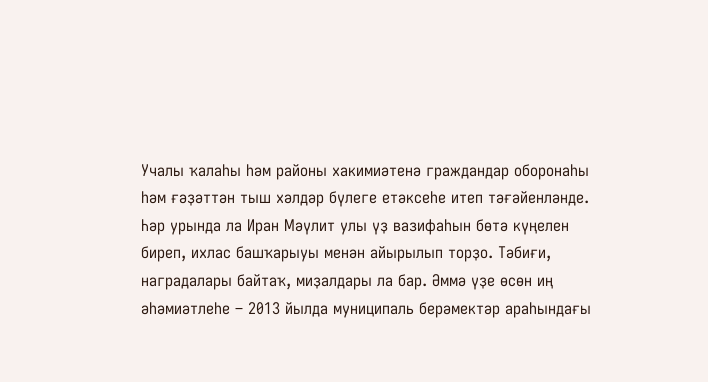Учалы ҡалаһы һәм районы хакимиәтенә граждандар оборонаһы һәм ғәҙәттән тыш хәлдәр бүлеге етәксеһе итеп тәғәйенләнде. Һәр урында ла Иран Мәүлит улы үҙ вазифаһын бөтә күңелен биреп, ихлас башҡарыуы менән айырылып торҙо. Тәбиғи, наградалары байтаҡ, миҙалдары ла бар. Әммә үҙе өсөн иң әһәмиәтлеһе – 2013 йылда муниципаль берәмектәр араһындағы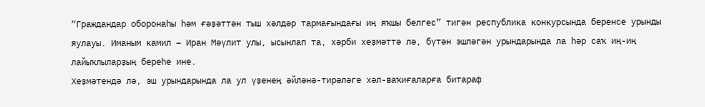“Граждандар оборонаһы һәм ғәҙәттән тыш хәлдәр тармағындағы иң яҡшы белгес” тигән республика конкурсында беренсе урынды яулауы. Иманым камил – Иран Мәүлит улы, ысынлап та, хәрби хеҙмәттә лә, бүтән эшләгән урындарында ла һәр саҡ иң-иң лайыҡлыларҙың береһе ине.
Хеҙмәтендә лә, эш урындарында ла ул үҙенең әйләнә-тирәләге хәл-ваҡиғаларға битараф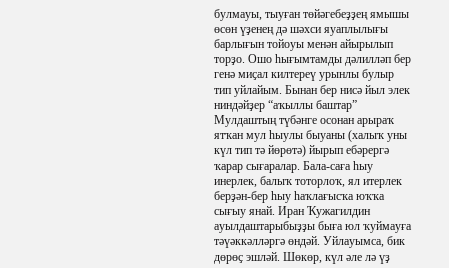булмауы, тыуған төйәгебеҙҙең ямышы өсөн үҙенең дә шәхси яуаплылығы барлығын тойоуы менән айырылып торҙо. Ошо һығымтамды дәлилләп бер генә миҫал килтереү урынлы булыр тип уйлайым. Бынан бер нисә йыл элек ниндәйҙер “аҡыллы баштар” Мулдаштың түбәнге осонан арыраҡ ятҡан мул һыулы быуаны (халыҡ уны күл тип тә йөрөтә) йырып ебәрергә ҡарар сығаралар. Бала-саға һыу инерлек, балыҡ тоторлоҡ, ял итерлек берҙән-бер һыу һаҡлағысҡа юҡҡа сығыу янай. Иран Ҡужагилдин ауылдаштарыбыҙҙы быға юл ҡуймауға тәүәккәлләргә өндәй. Уйлауымса, бик дөрөҫ эшләй. Шөкөр, күл әле лә үҙ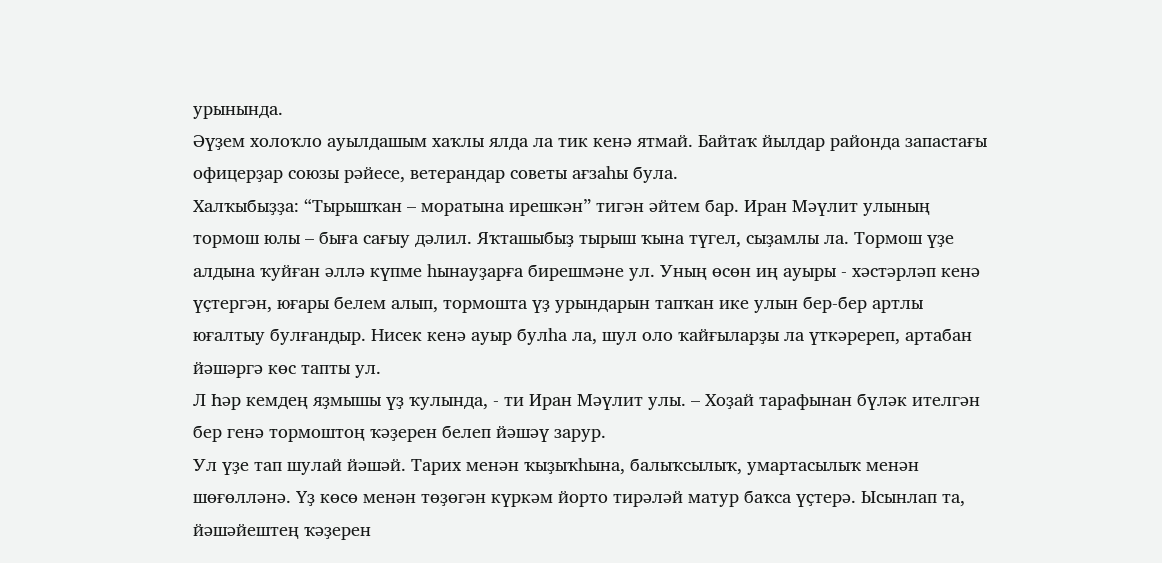урынында.
Әүҙем холоҡло ауылдашым хаҡлы ялда ла тик кенә ятмай. Байтаҡ йылдар районда запастағы офицерҙар союзы рәйесе, ветерандар советы ағзаһы була.
Халҡыбыҙҙа: “Тырышҡан – моратына ирешкән” тигән әйтем бар. Иран Мәүлит улының тормош юлы – быға сағыу дәлил. Яҡташыбыҙ тырыш ҡына түгел, сыҙамлы ла. Тормош үҙе алдына ҡуйған әллә күпме һынауҙарға бирешмәне ул. Уның өсөн иң ауыры - хәстәрләп кенә үҫтергән, юғары белем алып, тормошта үҙ урындарын тапҡан ике улын бер-бер артлы юғалтыу булғандыр. Нисек кенә ауыр булһа ла, шул оло ҡайғыларҙы ла үткәререп, артабан йәшәргә көс тапты ул.
Л Һәр кемдең яҙмышы үҙ ҡулында, - ти Иран Мәүлит улы. – Хоҙай тарафынан бүләк ителгән бер генә тормоштоң ҡәҙерен белеп йәшәү зарур.
Ул үҙе тап шулай йәшәй. Тарих менән ҡыҙыҡһына, балыҡсылыҡ, умартасылыҡ менән шөғөлләнә. Үҙ көсө менән төҙөгән күркәм йорто тирәләй матур баҡса үҫтерә. Ысынлап та, йәшәйештең ҡәҙерен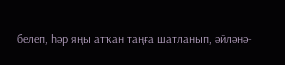белеп, һәр яңы атҡан таңға шатланып, әйләнә-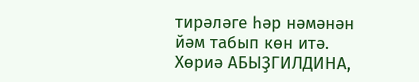тирәләге һәр нәмәнән йәм табып көн итә.
Хөриә АБЫҘГИЛДИНА,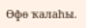Өфө ҡалаһы.